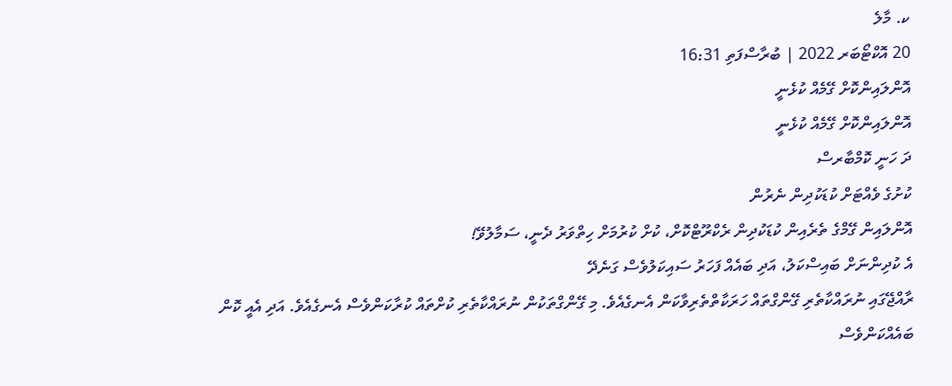ކ. މާލެ
20 އޮކްޓޯބަރ 2022 | ބުރާސްފަތި 16:31
އޮންލައިންކޮށް ގޭމެއް ކުޅެނީ
އޮންލައިންކޮށް ގޭމެއް ކުޅެނީ
ދަ ހަނީ ކޮމްބާރސް
ކުށުގެ ވެއްޓަށް ކުޑަކުދިން ނެރުން
އޮންލައިން ގޭމްގެ ތެރެއިން ކުޑަކުދިން ރެކްރޫޓްކޮށް، ކުށް ކުރުމަށް ހިތްވަރު ދެނީ، ސަމާލުވޭ!
އެ ކުދިންނަށް ބައިސްކަލު، އަދި ބައެއް ފަހަރު ސައިކަލުވެސް ގަނެދޭ
ރާއްޖޭގައި ނުރައްކާތެރި ގޭންގްތައް ހަރަކާތްތެރިވާކަން އެނގެއެވެ. މި ގޭންގްތަކުން ނުރައްކާތެރި ކުށްތައް ކުރާކަންވެސް އެނގެއެވެ. އަދި އެއީ ކޮން ބައެއްކަންވެސް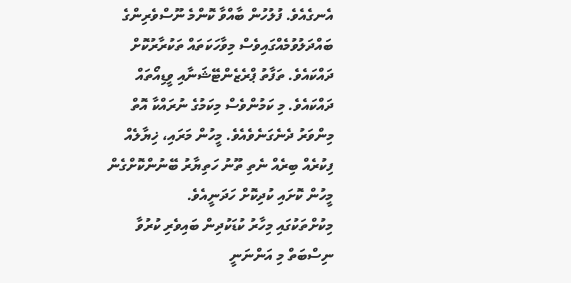އެނގެއެވެ. ފުލުހުން ބާއްވާ ކޮންމެ ނޫސްވެރިންގެ ބައްދަލުވުމެއްގައިވެސް މިވާހަކަތައް ތަކުރާރުކޮށް ދައްކައެވެ. ތަފާތު ޕްރެޒެންޓޭޝަނާއި ވީޑިއޯތައް ދައްކައެވެ. މި ކަމުންވެސް މިކަމުގެ ނުރައްކާ އޮތް މިންވަރު ދެނެގަނެވެއެވެ. މީހުން މަރައި، ޚިޔާލެއް ފިކުރެއް ބިރެއް ނެތި ތޫނު ހަތިޔާރު ބޭނުންކޮށްގެން މީހުން ކޮށައި ކުދިކޮށް ހަދަނީއެވެ.
މިކުށްތަކުގައި މިހާރު ކުޑަކުދިން ބައިވެރި ކުރުވާ ނިސްބަތް މި އަންނަނީ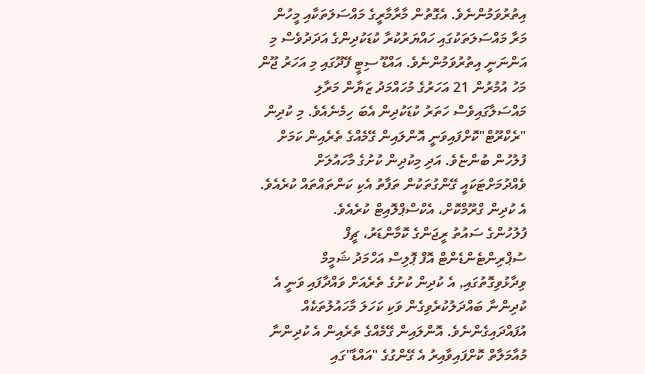އިތުރުވަމުންނެވެ. އެގޮތުން މާރާމާރީގެ މައްސަލަތަކާއި މީހުން މަރާ މައްސަލަތަކުގައި ހައްޔަރުކުރާ ކުޑަކުދިންގެ އަދަދުވެސް މި އަންނަނީ އިތުރުވަމުންނެވެ. އައްޑޫ ސިޓީ ފޭދޫގައި މި އަހަރު ޖޫން މަހު އުމުރުން 21 އަހަރުގެ މުހައްމަދު ޒަޔާން މަރާލި މައްސަލާގައިވެސް ހަތަރު ކުޑަކުދިން އެބަ ހިމެނެއެވެ. މި ކުދިން "ރެކްރޫޓް"ކޮށްފައިވަނީ އޮންލައިން ގޭމެއްގެ ތެރެއިން ކަމަށް ފުލުހުން ބުންޏެވެ. އަދި މިކުދިން ކުށުގެ މާހައުލަށް ވެއްދުމަށްޓަކައީ ގޭންގުތަކުން ތަފާތު އެކި ކަންތައްތައް ކުރެއެވެ. އެ ކުދިން ގްރޫމްކޮށް، އެކްސްޕްލޮއިޓް ކުރެއެވެ.
ފުލުހުންގެ ސައުތު ރީޖަންގެ ކޮމާންޑަރު، ޗީފް ސުޕްރިންޓެންޑެންޓް އޮފް ޕޮލިސް އަހްމަދު ޝަމީމް ވިދާޅުވިގޮތުގައި, އެ ކުދިން ކުށުގެ ތެރެއަށް ވައްދާފައި ވަނީ އެ ކުދިންނާ ބައްދަލުކުރެވިގެން ވަކި ކަހަލަ މާހައުލުތަކެއް އުފައްދައިގެންނެވެ. އޮންލައިން ގޭމެއްގެ ތެރެއިން އެ ކުދިންނާ މުއާމަލާތް ކޮށްފައިވާއިރު އެ ގޭންގުގެ "އައްޑާ"ގައި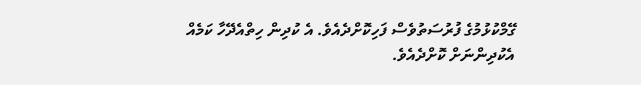ގޭމްކުޅުމުގެ ފުރުސަތުވެސް ފަހިކޮށްދެއެވެ. އެ ކުދިން ހިތްއެދޭހާ ކަމެއް އެކުދިންނަށް ކޮށްދެއެވެ.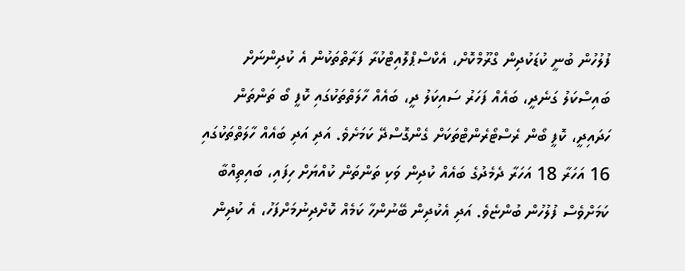ފުލުހުން ބުނީ ކުޑަކުދިން ގްރޫމްކޮށް، އެކްސްޕްލޮއިޓްކުރާ ފަރާތްތަކުން އެ ކުދިންނަށް ބައިސްކަލު ގަނެދީ، ބައެއް ފަހަރު ސައިކަލު ދީ، ބައެއް ހާލަތްތަކުގައި ކޮފީ ބޯ ތަންތަން ހަދައިދީ، ކޮފީ ބޯން ރެސްޓޯރެންޓްތަކަށް ގެންގޮސްދޭ ކަމަށެވެ. އަދި އަދި ބައެއް ހާލަތްތަކުގައި 16 އަހަރާ 18 އަހަރާ ދެމެދުގެ ބައެއް ކުދިން ވަކި ތަންތަން ކުއްޔަށް ހިފައި، ބައިތިއްބާ ކަމަށްވެސް ފުލުހުން ބުންޏެވެ. އަދި އެކުދިން ބޭނުންހާ ކަމެއް ކޮށްދިނުމަށްފަހު، އެ ކުދިން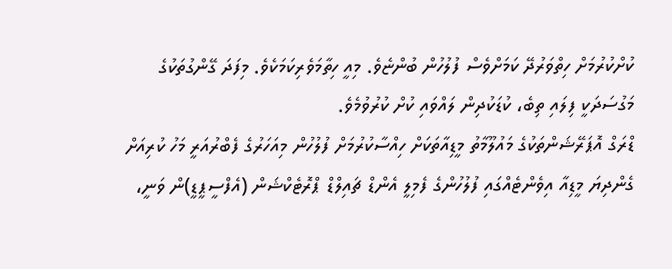ކުށްކުރުމަށް ހިތްވަރުދޭ ކަމަށްވެސް ފުލުހުން ބުންޏެވެ. މިއީ ހިތާމަވެރިކަމަކެވެ. މިފަދަ ގޭންގުތަކުގެ މަގުސަދަކީ ފިލައި ތިބެ، ކުޑަކުދިން ލައްވައި ކުށް ކުރުވުމެވެ.
ޑްރަގް އޮޕަރޭޝަންތަކުގެ މައުލޫމާތު މީޑިއާތަކަށް ހިއްސާކުރުމަށް ފުލުހުން މިއަހަރުގެ ފެބްރުއަރީ މަހު ކުރިއަށް ގެންދިޔަ މީޑިއާ އިވެންޓެއްގައި ފުލުހުންގެ ފެމިލީ އެންޑް ޗައިލްޑް ޕްރޮޓެކްޝަން (އެފްސީޕީޑީ)ން ވަނީ،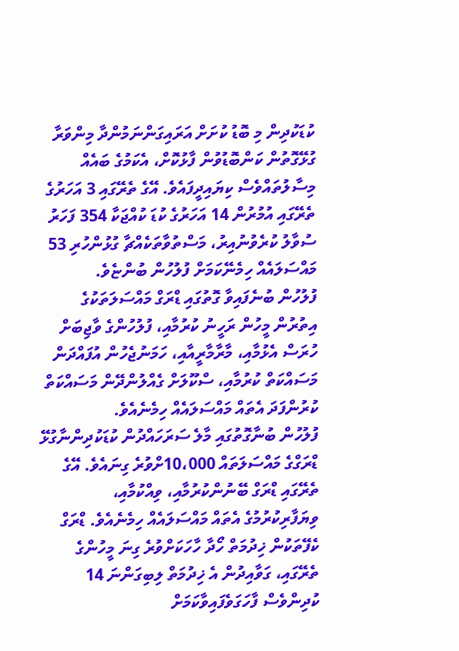ކުޑަކުދިން މި ބޮޑު ކުށަށް އަރައިގަންނަމުންދާ މިންވަރާ ގުޅޭގޮތުން ކަންބޮޑުވުން ފާޅުކޮށް، އެކަމުގެ ބައެއް މިސާލުތައްވެސް ކިޔައިދީފައެވެ. އޭގެ ތެރޭގައި 3 އަހަރުގެ ތެރޭގައި އުމުރުން 14 އަހަރުގެ ކުޑަ ކުއްޖަކާ 354 ފަހަރު ސުވާލު ކުރެވުނުއިރު، މަސްތުވާތަކެއްޗާ ގުޅުންހުރި 53 މައްސަލައެއް ހިމެނޭކަމަށް ފުލުހުން ބުންޏެވެ.
ފުލުހުން ބުނެފައިވާ ގޮތުގައި ޑްރަގް މައްސަލަތަކުގެ އިތުރުން މީހުން ރަހީނު ކުރުމާއި، ފުލުހުންގެ ވާޖިބަށް ހުރަސް އެޅުމާއި، މާރާމާރީއާއި، ހަމަނުޖެހުން އުފައްދަން މަސައްކަތް ކުރުމާއި، ސްކޫލަށް ގެއްލުންދޭން މަސައްކަތް ކުރުންފަދަ އެތައް މައްސަލައެއް ހިމެނެއެވެ.
ފުލުހުން ބުނާގޮތުގައި މާލެ ސަރަހައްދުން ކުޑަކުދިންނާގުޅޭ ޑްރަގްގެ މައްސަލަތައް 10،000ށްވުރެ ގިނައެވެ. އޭގެ ތެރޭގައި ޑްރަގް ބޭނުންކުރުމާއި، ވިއްކުމާއި، ވިޔަފާރިކުރުމުގެ އެތައް މައްސަލައެއް ހިމެނެއެވެ. ޑްރަގް ކެފޭތަކުން ޚިދުމަތް ހޯދާ ހާހަކަށްވުރެ ގިނަ މީހުންގެ ތެރޭގައި، ގަވާއިދުން އެ ޚިދުމަތް ލިބިގަންނަ 14 ކުދިންވެސް ފާހަގަވެފައިވާކަމަށް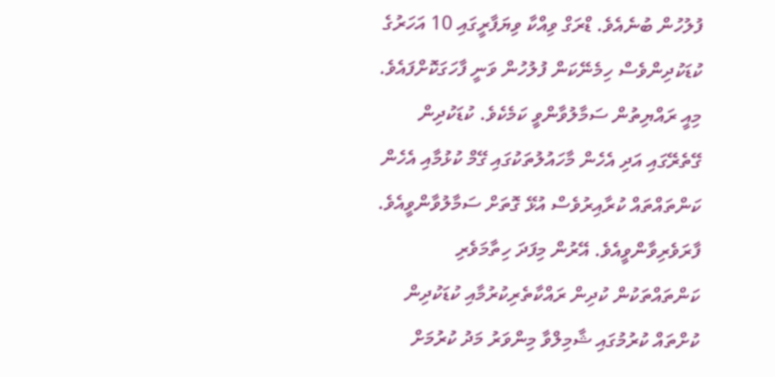ފުލުހުން ބުނެއެވެ. ޑްރަގް ވިއްކާ ވިޔަފާރީގައި 10 އަހަރުގެ ކުޑަކުދިންވެސް ހިމެނޭކަން ފުލުހުން ވަނީ ފާހަގަކޮށްފައެވެ.
މިއީ ރައްޔިތުން ސަމާލުވާންވީ ކަމެކެވެ. ކުޑަކުދިން ގޭތެރޭގައި އަދި އެހެން މާހައުލުތަކުގައި ގޭމް ކުޅުމާއި އެހެން ކަންތައްތައް ކުރާއިރުވެސް އުޅޭ ގޮތަށް ސަމާލުވާންވީއެވެ. ފާރަވެރިވާންވީއެވެ. އޭރުން މިފަދަ ހިތާމަވެރި ކަންތައްތަކުން ކުދިން ރައްކާތެރިކުރުމާއި ކުޑަކުދިން ކުށްތައް ކުރުމުގައި ޝާމިލްވާ މިންވަރު މަދު ކުރުމަށް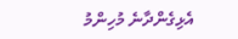އެޅިގެންދާނެ މުހިންމު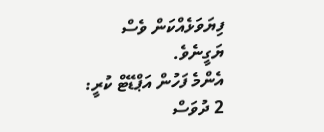ފިޔަވަޅެއްކަން ވެސް ޔަގީނެވެ.
އެންމެ ފަހުން އަޕްޑޭޓް ކުރީ: 2 ދުވަސް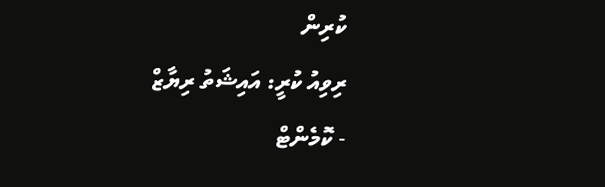ކުރިން
ރިވިއު ކުރީ: އައިޝަތު ރިޔާޒް
- ކޮމެންޓް